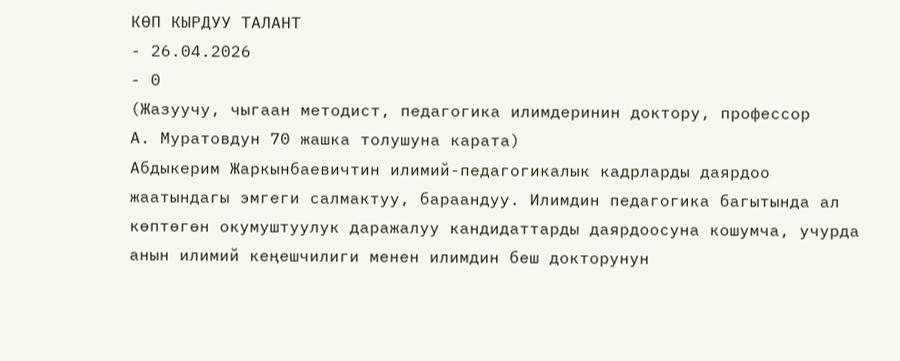КӨП КЫРДУУ ТАЛАНТ
- 26.04.2026
- 0
(Жазуучу, чыгаан методист, педагогика илимдеринин доктору, профессор
А. Муратовдун 70 жашка толушуна карата)
Абдыкерим Жаркынбаевичтин илимий-педагогикалык кадрларды даярдоо жаатындагы эмгеги салмактуу, бараандуу. Илимдин педагогика багытында ал көптөгөн окумуштуулук даражалуу кандидаттарды даярдоосуна кошумча, учурда анын илимий кеңешчилиги менен илимдин беш докторунун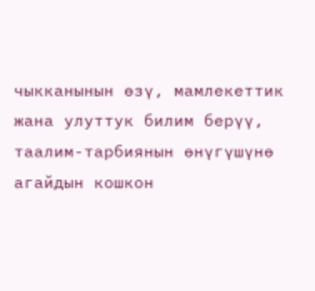чыкканынын өзү, мамлекеттик жана улуттук билим берүү, таалим-тарбиянын өнүгүшүнө агайдын кошкон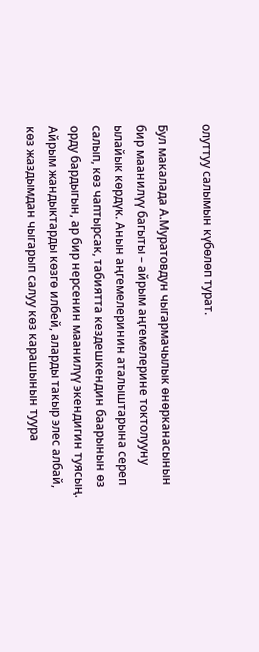олуттуу салымын күбөлөп турат.

Бул макалада А.Муратовдун чыгармачылык өнөрканасынын бир маанилүү багыты – айрым аңгемелерине токтолууну ылайык көрдүк. Анын аңгемелеринин аталыштарына сереп салып, көз чаптырсак, табиятта кездешкендин баарынын өз орду бардыгын, ар бир нерсенин маанилүү экендигин туясың. Айрым жандыктарды көзгө илбей, аларды такыр элес албай, көз жаздымдан чыгарып салуу көз карашынын туура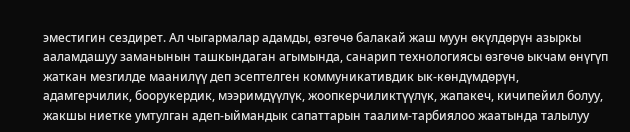эместигин сездирет. Ал чыгармалар адамды, өзгөчө балакай жаш муун өкүлдөрүн азыркы ааламдашуу заманынын ташкындаган агымында, санарип технологиясы өзгөчө ыкчам өнүгүп жаткан мезгилде маанилүү деп эсептелген коммуникативдик ык-көндүмдөрүн, адамгерчилик, боорукердик, мээримдүүлүк, жоопкерчиликтүүлүк, жапакеч, кичипейил болуу, жакшы ниетке умтулган адеп-ыймандык сапаттарын таалим-тарбиялоо жаатында талылуу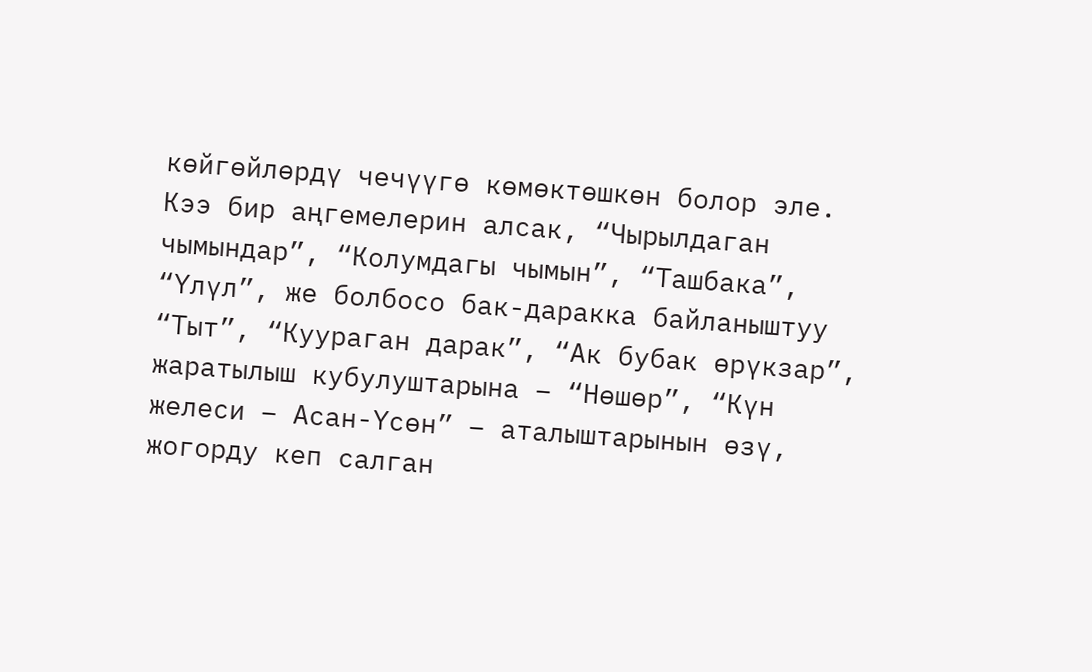көйгөйлөрдү чечүүгө көмөктөшкөн болор эле. Кээ бир аңгемелерин алсак, “Чырылдаган чымындар”, “Колумдагы чымын”, “Ташбака”, “Үлүл”, же болбосо бак-даракка байланыштуу “Тыт”, “Куураган дарак”, “Ак бубак өрүкзар”, жаратылыш кубулуштарына – “Нөшөр”, “Күн желеси – Асан-Үсөн” – аталыштарынын өзү, жогорду кеп салган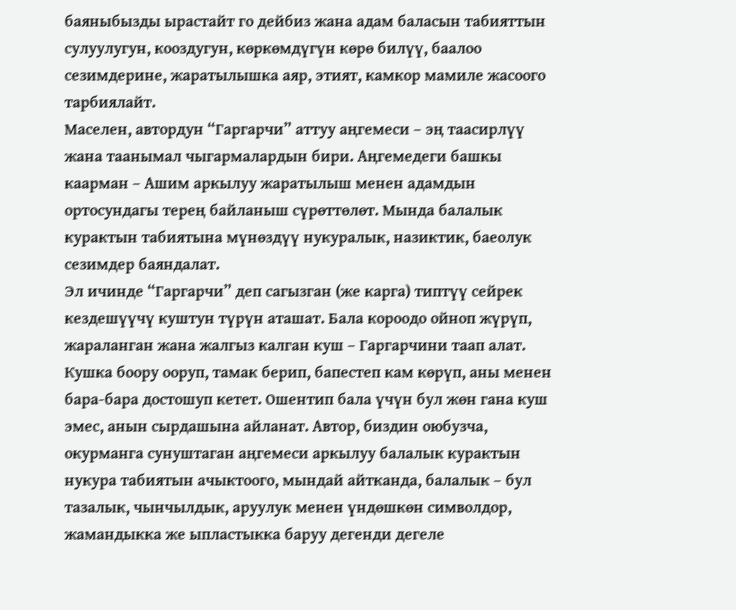баяныбызды ырастайт го дейбиз жана адам баласын табияттын сулуулугун, кооздугун, көркөмдүгүн көрө билүү, баалоо сезимдерине, жаратылышка аяр, этият, камкор мамиле жасоого тарбиялайт.
Маселен, автордун “Гаргарчи” аттуу аңгемеси – эң таасирлүү жана таанымал чыгармалардын бири. Аңгемедеги башкы каарман – Ашим аркылуу жаратылыш менен адамдын ортосундагы терең байланыш сүрөттөлөт. Мында балалык курактын табиятына мүнөздүү нукуралык, назиктик, баеолук сезимдер баяндалат.
Эл ичинде “Гаргарчи” деп сагызган (же карга) типтүү сейрек кездешүүчү куштун түрүн аташат. Бала короодо ойноп жүрүп, жараланган жана жалгыз калган куш – Гаргарчини таап алат. Кушка боору ооруп, тамак берип, бапестеп кам көрүп, аны менен бара-бара достошуп кетет. Ошентип бала үчүн бул жөн гана куш эмес, анын сырдашына айланат. Автор, биздин оюбузча, окурманга сунуштаган аңгемеси аркылуу балалык курактын нукура табиятын ачыктоого, мындай айтканда, балалык – бул тазалык, чынчылдык, аруулук менен үндөшкөн символдор, жамандыкка же ыпластыкка баруу дегенди дегеле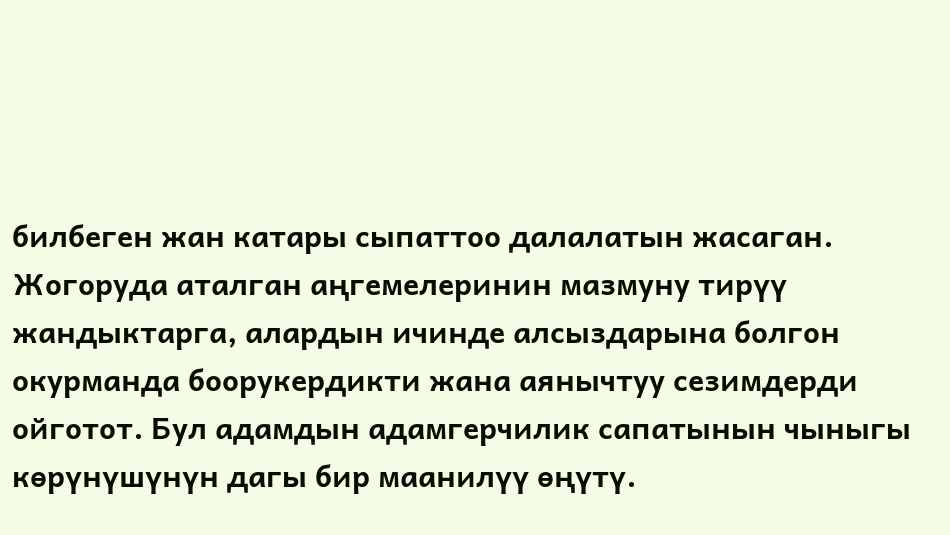билбеген жан катары сыпаттоо далалатын жасаган.
Жогоруда аталган аңгемелеринин мазмуну тирүү жандыктарга, алардын ичинде алсыздарына болгон окурманда боорукердикти жана аянычтуу сезимдерди ойготот. Бул адамдын адамгерчилик сапатынын чыныгы көрүнүшүнүн дагы бир маанилүү өңүтү.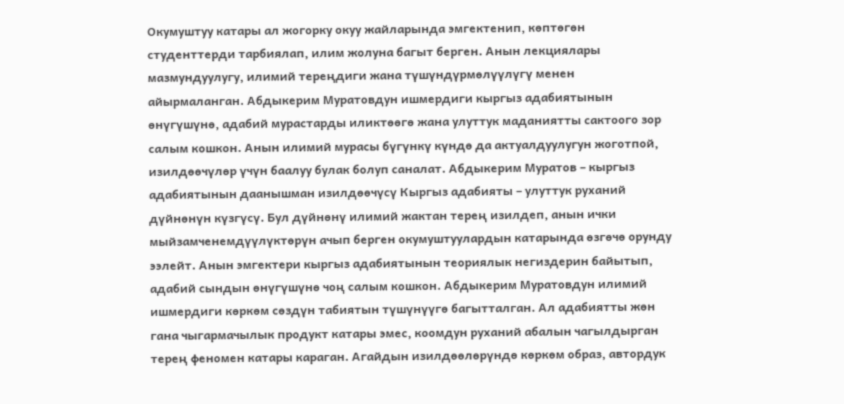Окумуштуу катары ал жогорку окуу жайларында эмгектенип, көптөгөн студенттерди тарбиялап, илим жолуна багыт берген. Анын лекциялары мазмундуулугу, илимий тереңдиги жана түшүндүрмөлүүлүгү менен айырмаланган. Абдыкерим Муратовдун ишмердиги кыргыз адабиятынын өнүгүшүнө, адабий мурастарды иликтөөгө жана улуттук маданиятты сактоого зор салым кошкон. Анын илимий мурасы бүгүнкү күндө да актуалдуулугун жоготпой, изилдөөчүлөр үчүн баалуу булак болуп саналат. Абдыкерим Муратов – кыргыз адабиятынын даанышман изилдөөчүсү Кыргыз адабияты – улуттук руханий дүйнөнүн күзгүсү. Бул дүйнөнү илимий жактан терең изилдеп, анын ички мыйзамченемдүүлүктөрүн ачып берген окумуштуулардын катарында өзгөчө орунду ээлейт. Анын эмгектери кыргыз адабиятынын теориялык негиздерин байытып, адабий сындын өнүгүшүнө чоң салым кошкон. Абдыкерим Муратовдун илимий ишмердиги көркөм сөздүн табиятын түшүнүүгө багытталган. Ал адабиятты жөн гана чыгармачылык продукт катары эмес, коомдун руханий абалын чагылдырган терең феномен катары караган. Агайдын изилдөөлөрүндө көркөм образ, автордук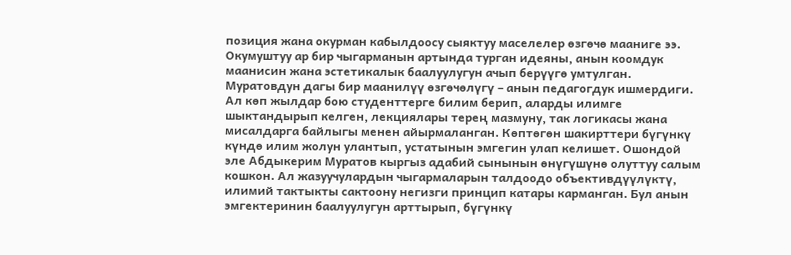позиция жана окурман кабылдоосу сыяктуу маселелер өзгөчө мааниге ээ. Окумуштуу ар бир чыгарманын артында турган идеяны, анын коомдук маанисин жана эстетикалык баалуулугун ачып берүүгө умтулган. Муратовдун дагы бир маанилүү өзгөчөлүгү – анын педагогдук ишмердиги. Ал көп жылдар бою студенттерге билим берип, аларды илимге шыктандырып келген, лекциялары терең мазмуну, так логикасы жана мисалдарга байлыгы менен айырмаланган. Көптөгөн шакирттери бүгүнкү күндө илим жолун улантып, устатынын эмгегин улап келишет. Ошондой эле Абдыкерим Муратов кыргыз адабий сынынын өнүгүшүнө олуттуу салым кошкон. Ал жазуучулардын чыгармаларын талдоодо объективдүүлүктү, илимий тактыкты сактоону негизги принцип катары карманган. Бул анын эмгектеринин баалуулугун арттырып, бүгүнкү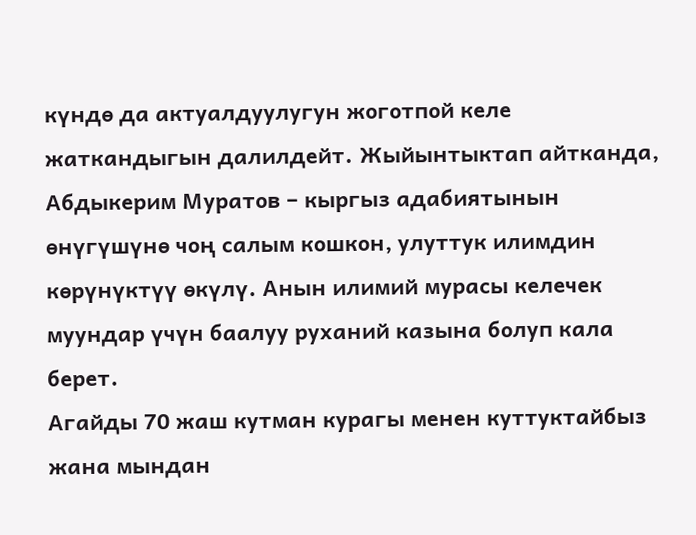күндө да актуалдуулугун жоготпой келе жаткандыгын далилдейт. Жыйынтыктап айтканда, Абдыкерим Муратов – кыргыз адабиятынын өнүгүшүнө чоң салым кошкон, улуттук илимдин көрүнүктүү өкүлү. Анын илимий мурасы келечек муундар үчүн баалуу руханий казына болуп кала берет.
Агайды 70 жаш кутман курагы менен куттуктайбыз жана мындан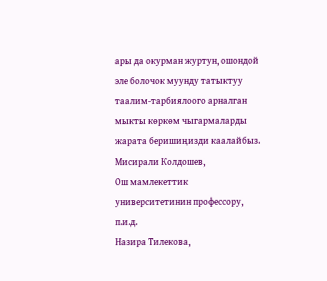ары да окурман журтун, ошондой эле болочок муунду татыктуу таалим-тарбиялоого арналган мыкты көркөм чыгармаларды жарата беришиңизди каалайбыз.
Мисирали Колдошев,
Ош мамлекеттик университетинин профессору, п.и.д.
Назира Тилекова,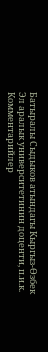Батыралы Сыдыков атындагы Кыргыз-Өзбек
Эл аралык университетинин доценти, п.и.к.
Комментарийлер